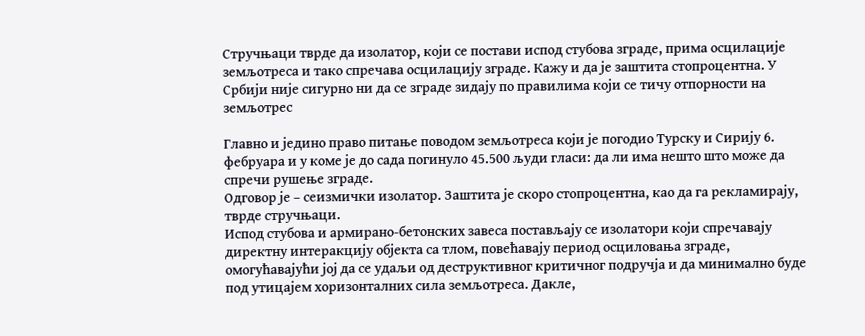Стручњаци тврде да изолатор, који се постави испод стубова зграде, прима осцилације земљотреса и тако спречава осцилацију зграде. Кажу и да је заштита стопроцентна. У Србији није сигурно ни да се зграде зидају по правилима који се тичу отпорности на земљотрес

Главно и једино право питање поводом земљотреса који је погодио Турску и Сирију 6. фебруара и у коме је до сада погинуло 45.500 људи гласи: да ли има нешто што може да спречи рушење зграде.
Одговор је – сеизмички изолатор. Заштита је скоро стопроцентна, као да га рекламирају, тврде стручњаци.
Испод стубова и армирано-бетонских завеса постављају се изолатори који спречавају директну интеракцију објекта са тлом, повећавају период осциловања зграде, омогућавајући јој да се удаљи од деструктивног критичног подручја и да минимално буде под утицајем хоризонталних сила земљотреса. Дакле,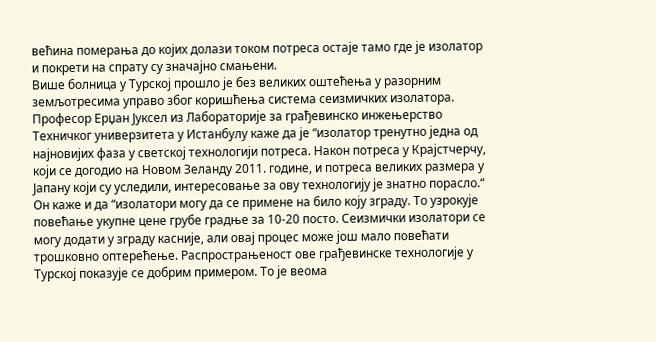већина померања до којих долази током потреса остаје тамо где је изолатор и покрети на спрату су значајно смањени.
Више болница у Турској прошло је без великих оштећења у разорним земљотресима управо због коришћења система сеизмичких изолатора.
Професор Ерџан Јуксел из Лабораторије за грађевинско инжењерство Техничког универзитета у Истанбулу каже да је “изолатор тренутно једна од најновијих фаза у светској технологији потреса. Након потреса у Крајстчерчу, који се догодио на Новом Зеланду 2011. године, и потреса великих размера у Јапану који су уследили, интересовање за ову технологију је знатно порасло.“
Он каже и да “изолатори могу да се примене на било коју зграду. То узрокује повећање укупне цене грубе градње за 10-20 посто. Сеизмички изолатори се могу додати у зграду касније, али овај процес може још мало повећати трошковно оптерећење. Распрострањеност ове грађевинске технологије у Турској показује се добрим примером. То је веома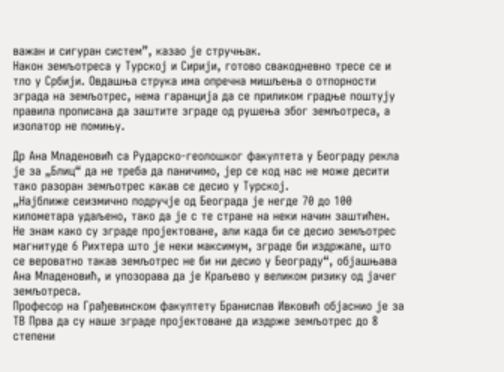важан и сигуран систем”, казао је стручњак.
Након земљотреса у Турској и Сирији, готово свакодневно тресе се и тло у Србији. Овдашња струка има опречна мишљења о отпорности зграда на земљотрес, нема гаранција да се приликом градње поштују правила прописана да заштите зграде од рушења због земљотреса, а изолатор не помињу.

Др Ана Младеновић са Рударско-геолошког факултета у Београду рекла је за „Блиц“ да не треба да паничимо, јер се код нас не може десити тако разоран земљотрес какав се десио у Турској.
„Најближе сеизмично подручје од Београда је негде 70 до 100 километара удаљено, тако да је с те стране на неки начин заштићен. Не знам како су зграде пројектоване, али када би се десио земљотрес магнитуде 6 Рихтера што је неки максимум, зграде би издржале, што се вероватно такав земљотрес не би ни десио у Београду“, објашњава Ана Младеновић, и упозорава да је Краљево у великом ризику од јачег земљотреса.
Професор на Грађевинском факултету Бранислав Ивковић објаснио је за ТВ Прва да су наше зграде пројектоване да издрже земљотрес до 8 степени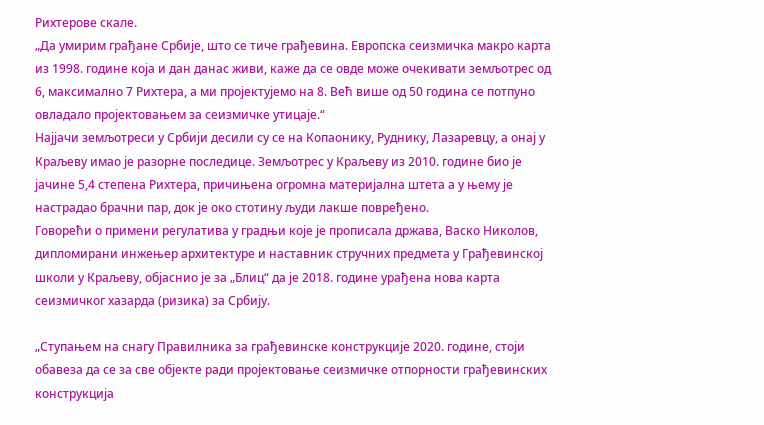Рихтерове скале.
„Да умирим грађане Србије, што се тиче грађевина. Европска сеизмичка макро карта из 1998. године која и дан данас живи, каже да се овде може очекивати земљотрес од 6, максимално 7 Рихтера, а ми пројектујемо на 8. Већ више од 50 година се потпуно овладало пројектовањем за сеизмичке утицаје.“
Најјачи земљотреси у Србији десили су се на Копаонику, Руднику, Лазаревцу, а онај у Краљеву имао је разорне последице. Земљотрес у Краљеву из 2010. године био је јачине 5,4 степена Рихтера, причињена огромна материјална штета а у њему је настрадао брачни пар, док је око стотину људи лакше повређено.
Говорећи о примени регулатива у градњи које је прописала држава, Васко Николов, дипломирани инжењер архитектуре и наставник стручних предмета у Грађевинској школи у Краљеву, објаснио је за „Блиц“ да је 2018. године урађена нова карта сеизмичког хазарда (ризика) за Србију.

„Ступањем на снагу Правилника за грађевинске конструкције 2020. године, стоји обавеза да се за све објекте ради пројектовање сеизмичке отпорности грађевинских конструкција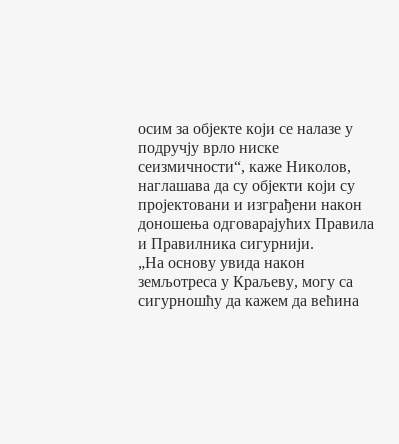осим за објекте који се налазе у подручју врло ниске сеизмичности“, каже Николов, наглашава да су објекти који су пројектовани и изграђени након доношења одговарајућих Правила и Правилника сигурнији.
„На основу увида након земљотреса у Краљеву, могу са сигурношћу да кажем да већина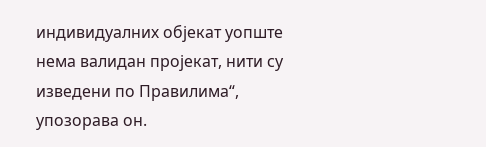индивидуалних објекат уопште нема валидан пројекат, нити су изведени по Правилима“, упозорава он.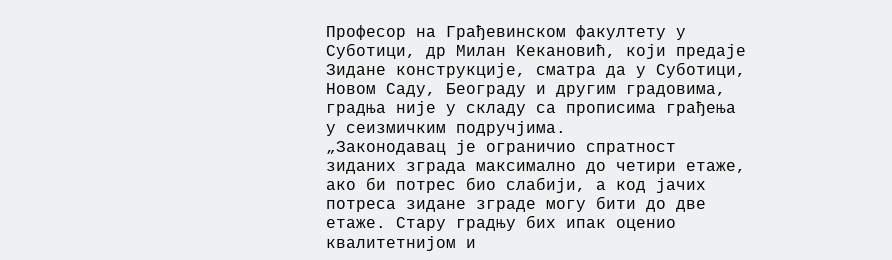Професор на Грађевинском факултету у Суботици, др Милан Кекановић, који предаје Зидане конструкције, сматра да у Суботици, Новом Саду, Београду и другим градовима, градња није у складу са прописима грађења у сеизмичким подручјима.
„Законодавац је ограничио спратност зиданих зграда максимално до четири етаже, ако би потрес био слабији, а код јачих потреса зидане зграде могу бити до две етаже. Стару градњу бих ипак оценио квалитетнијом и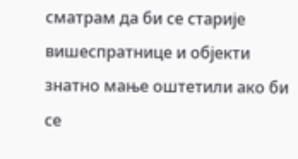сматрам да би се старије вишеспратнице и објекти знатно мање оштетили ако би се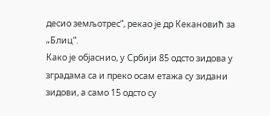десио земљотрес“, рекао је др Кекановић за „Блиц“.
Како је објаснио, у Србији 85 одсто зидова у зградама са и преко осам етажа су зидани зидови, а само 15 одсто су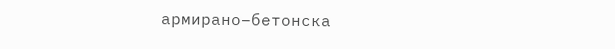армирано–бетонска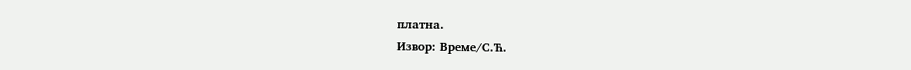платна.
Извор: Време/С.Ћ.